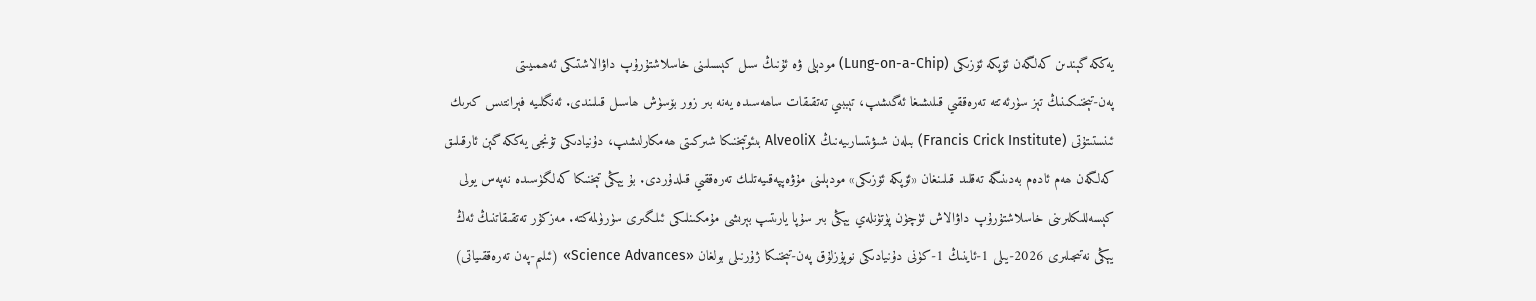يەككە گېندىن كەلگەن ئۆپكە ئۆزىكى (Lung-on-a-Chip) مودېلى ۋە ئۇنىڭ سىل كېسىلىنى خاسلاشتۇرۇپ داۋالاشتىكى ئەھمىيىتى
پەن-تېخنىكىنىڭ تېز سۈرئەتتە تەرەققىي قىلىشىغا ئەگىشىپ، تېببىي تەتقىقات ساھەسىدە يەنە بىر زور بۆسۈش ھاسىل قىلىندى. ئەنگلىيە فېرانتىس كىرىك ئىنستىتۇتى (Francis Crick Institute) بىلەن شىۋىتسارىيەنىڭ AlveoliX بىئوتېخنىكا شىركىتى ھەمكارلىشىپ، دۇنيادىكى تۇنجى يەككە گېن ئارقىلىق كەلگەن ھەم ئادەم بەدىنىگە تەقلىد قىلىنغان «ئۆپكە ئۆزىكى» مودېلىنى مۇۋەپپەقىيەتلىك تەرەققىي قىلدۇردى. بۇ يېڭى تېخنىكا كەلگۈسىدە نەپەس يولى كېسەللىكلىرىنى خاسلاشتۇرۇپ داۋالاش ئۈچۈن پۈتۈنلەي يېڭى بىر سۇپا يارىتىپ بېرىشى مۇمكىنلىكى ئىلگىرى سۈرۈلمەكتە. مەزكۇر تەتقىقاتنىڭ ئەڭ يېڭى نەتىجىلىرى 2026-يىلى 1-ئاينىڭ 1-كۈنى دۇنيادىكى نوپۇزلۇق پەن-تېخنىكا ژۇرنىلى بولغان «Science Advances» (ئىلىم-پەن تەرەققىياتى)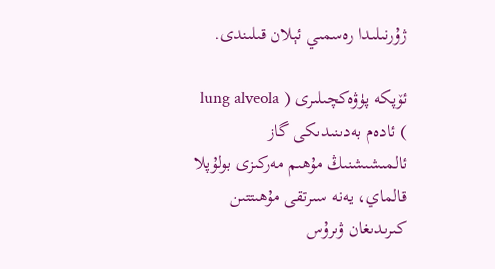ژۇرنىلىدا رەسمىي ئېلان قىلىندى.

ئۆپكە پۈۋەكچىلىرى ( lung alveola ) ئادەم بەدىنىدىكى گاز ئالمىشىشنىڭ مۇھىم مەركىزى بولۇپلا قالماي، يەنە سىرتقى مۇھىتتىن كىرىدىغان ۋىرۇس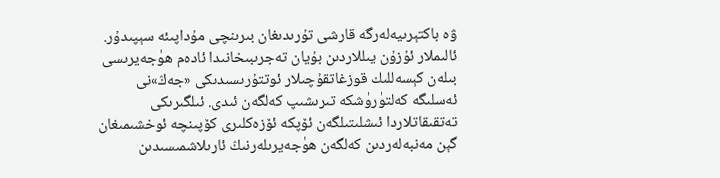ۋە باكتېرىيەلەرگە قارشى تۇرىدىغان بىرىنچى مۇداپىئە سېپىدۇر. ئالىملار ئۇزۇن يىللاردىن بۇيان تەجرىبىخانىدا ئادەم ھۈجەيرىسى بىلەن كېسەللىك قوزغاتقۇچىلار ئوتتۇرىسىدىكى «جەڭ»نى ئەسلىگە كەلتۈرۈشكە تىرىشىپ كەلگەن ئىدى. ئىلگىرىكى تەتقىقاتلاردا ئىشلىتىلگەن ئۆپكە ئۆزەكلىرى كۆپىنچە ئوخشىمىغان گېن مەنبەلەردىن كەلگەن ھۈجەيرىلەرنىڭ ئارىلاشمىسىدىن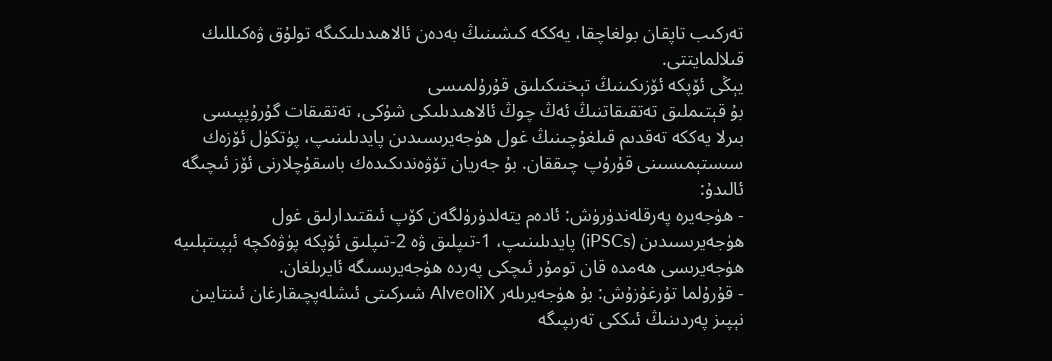تەركىب تاپقان بولغاچقا، يەككە كىشىنىڭ بەدەن ئالاھىدىلىكىگە تولۇق ۋەكىللىك قىلالمايتتى.
يېڭى ئۆپكە ئۆزىكىنىڭ تېخنىكىلىق قۇرۇلمىسى
بۇ قېتىملىق تەتقىقاتنىڭ ئەڭ چوڭ ئالاھىدىلىكى شۇكى، تەتقىقات گۇرۇپپىسى بىرلا يەككە تەقدىم قىلغۇچىنىڭ غول ھۈجەيرىسىدىن پايدىلىنىپ، پۈتكۈل ئۆزەك سىستېمىسىنى قۇرۇپ چىققان. بۇ جەريان تۆۋەندىكىدەك باسقۇچلارنى ئۆز ئىچىگە ئالىدۇ:
- ھۈجەيرە پەرقلەندۈرۈش: ئادەم يتەلدۈرۈلگەن كۆپ ئىقتىدارلىق غول ھۈجەيرىسىدىن (iPSCs) پايدىلىنىپ، 1-تىپلىق ۋە 2-تىپلىق ئۆپكە پۈۋەكچە ئېپىتېلىيە ھۈجەيرىسى ھەمدە قان تومۇر ئىچكى پەردە ھۈجەيرىسىگە ئايرىلغان.
- قۇرۇلما تۇرغۇزۇش: بۇ ھۈجەيرىلەر AlveoliX شىركىتى ئىشلەپچىقارغان ئىنتايىن نېپىز پەردىنىڭ ئىككى تەرىپىگە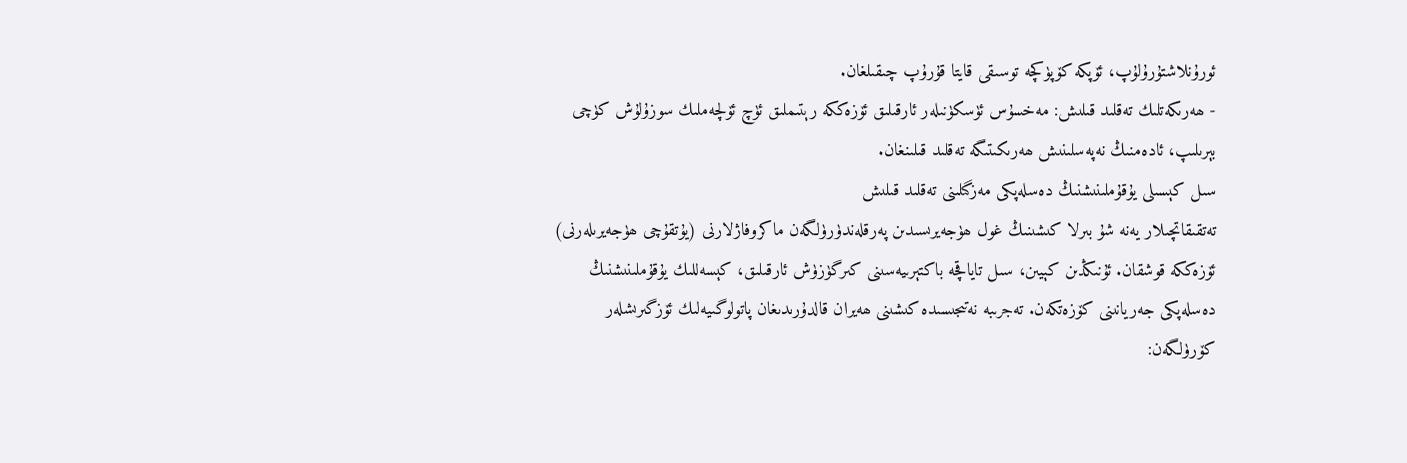ئورۇنلاشتۇرۇلۇپ، ئۆپكە كۆپۈكچە توسىقى قايتا قۇرۇپ چىقىلغان.
- ھەرىكەتلىك تەقلىد قىلىش: مەخسۇس ئۈسكۈنىلەر ئارقىلىق ئۆزەككە رېتىملىق ئۈچ ئۆلچەملىك سوزۇلۇش كۈچى بېرىلىپ، ئادەمنىڭ نەپەسلىنىش ھەرىكىتىگە تەقلىد قىلىنغان.
سىل كېسىلى يۇقۇملىنىشنىڭ دەسلەپكى مەزگىلىنى تەقلىد قىلىش
تەتقىقاتچىلار يەنە شۇ بىرلا كىشىنىڭ غول ھۈجەيرىسىدىن پەرقلەندۈرۈلگەن ماكروفاژلارنى (يۇتقۇچى ھۈجەيرىلەرنى) ئۆزەككە قوشقان. ئۇنىڭدىن كېيىن، سىل تاياقچە باكتېرىيەسىنى كىرگۈزۈش ئارقىلىق، كېسەللىك يۇقۇملىنىشنىڭ دەسلەپكى جەريانىنى كۆزەتكەن. تەجرىبە نەتىجىسىدە كىشىنى ھەيران قالدۇرىدىغان پاتولوگىيەلىك ئۆزگىرىشلەر كۆرۈلگەن: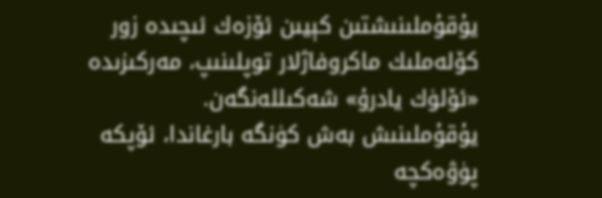يۇقۇملىنىشتىن كېيىن ئۆزەك ئىچىدە زور كۆلەملىك ماكروفاژلار توپلىنىپ، مەركىزىدە «ئۆلۈك يادرۇ» شەكىللەنگەن.
يۇقۇملىنىش بەش كۈنگە بارغاندا، ئۆپكە پۈۋەكچە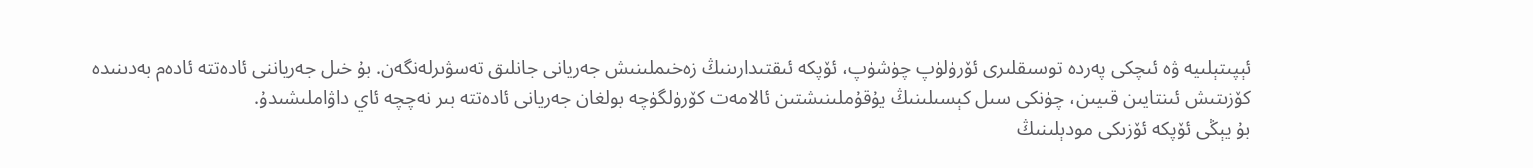ئېپىتېلىيە ۋە ئىچكى پەردە توسىقلىرى ئۆرۈلۈپ چۈشۈپ، ئۆپكە ئىقتىدارىنىڭ زەخىملىنىش جەريانى جانلىق تەسۋىرلەنگەن. بۇ خىل جەرياننى ئادەتتە ئادەم بەدىنىدە كۆزىتىش ئىنتايىن قىيىن، چۈنكى سىل كېسىلىنىڭ يۇقۇملىنىشتىن ئالامەت كۆرۈلگۈچە بولغان جەريانى ئادەتتە بىر نەچچە ئاي داۋاملىشىدۇ.
بۇ يېڭى ئۆپكە ئۆزىكى مودېلىنىڭ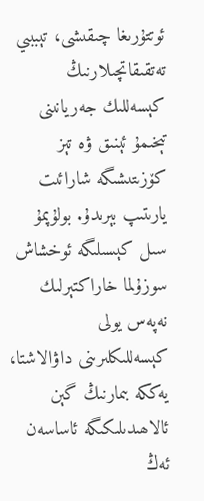ئوتتۇرىغا چىقىشى، تېببىي تەتقىقاتچىلارنىڭ كېسەللىك جەريانىنى تېخىمۇ ئېنىق ۋە تېز كۆزىتىشىگە شارائىت يارىتىپ بېرىدۇ. بولۇپمۇ سىل كېسىلىگە ئوخشاش سوزۇلما خاراكتېرلىك نەپەس يولى كېسەللىكلىرىنى داۋالاشتا، يەككە بىمارنىڭ گېن ئالاھىدىلىكىگە ئاساسەن ئەڭ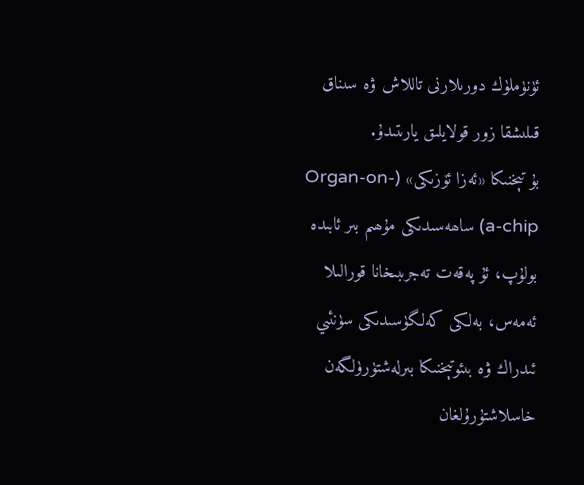ئۈنۈملۈك دورىلارنى تاللاش ۋە سىناق قىلىشقا زور قولايلىق يارىتىدۇ.
بۇ تېخنىكا «ئەزا ئۆزىكى» (Organ-on-a-chip) ساھەسىدىكى مۇھىم بىر ئابىدە بولۇپ، ئۇ پەقەت تەجرىبىخانا قورالىلا ئەمەس، بەلكى كەلگۈسىدىكى سۈنئىي ئىدراك ۋە بىئوتېخنىكا بىرلەشتۈرۈلگەن خاسلاشتۇرۇلغان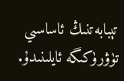تېبابەتنىڭ ئاساسىي تۈۋرۈكىگە ئايلىنىدۇ.